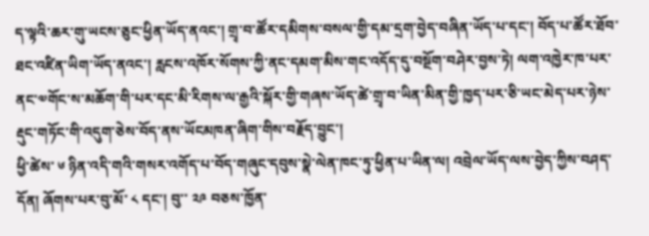ད་ལྟའི་ཆར་གུ་ཡངས་ཅུང་ཕྱིན་ཡོད་ནའང་། གྲྭ་བ་ཚོར་དམིགས་བསལ་གྱི་དམ་དྲག་བྱེད་བཞིན་ཡོད་པ་དང་། བོད་པ་ཚོར་ཐོབ་ཐང་འཛིན་ཡིག་ཡོད་ནའང་། རླངས་འཁོར་སོགས་ཀྱི་ནང་དམག་མིས་གང་འདོད་དུ་བསྔོག་བཤེར་བྱས་ཏེ། ལག་འཁྱེར་ཁ་པར་ནང་༧གོང་ས་མཆོག་གི་པར་དང་མི་རིགས་ལ་རྒྱའི་སྐོར་གྱི་གཞས་ཡོད་ཚེ་གྲྭ་བ་ཡིན་མིན་གྱི་ཁྱད་པར་ཅི་ཡང་མེད་པར་ཉེས་རྡུང་གཏོང་གི་འདུག་ཅེས་བོད་ནས་ཡོངམཁན་ཞིག་གིས་བརྗོད་བྱུང་།
ཕྱི་ཚེས་ ༦ ཉིན་འདི་གའི་གསར་འགོད་པ་བོད་གཞུང་དབུས་སྣེ་ལེན་ཁང་ཏུ་ཕྱིན་པ་ཡིན་ལ། འབྲེལ་ཡོད་ལས་བྱེད་ཀྱིས་བཤད་དོན། ཞོགས་པར་བུ་མོ་ ༨ དང་། བུ་་ ༢༩ བཅས་ཁྱོན་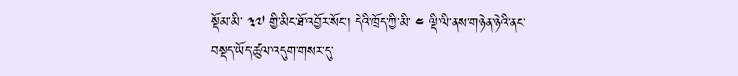སྡོམ་མི་ ༣༧ གྱི་མིང་ཐོ་འབྱོར་སོང་། དེའི་ཁྲོད་ཀྱི་མི་ ༤ ལྡི་ལི་ནས་གཉེན་ཉེའི་ནང་བསྡད་ཡོད་ཚུལ་འདུག་གསར་དུ་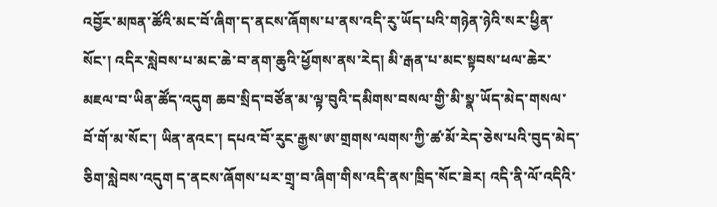འབྱོར་མཁན་ཚོའི་མང་བོ་ཞིག་ད་ནངས་ཞོགས་པ་ནས་འདི་རུ་ཡོད་པའི་གཉེན་ཉེའི་སར་ཕྱིན་སོང་། འདིར་སླེབས་པ་མང་ཆེ་བ་ནག་ཆུའི་ཕྱོགས་ནས་རེད། མི་རྒན་པ་མང་སྟབས་ཕལ་ཆེར་མཇལ་བ་ཡིན་ཚོད་འདུག ཆབ་སྲིད་བཙོན་མ་ལྟ་བུའི་དམིགས་བསལ་གྱི་མི་སྣ་ཡོད་མེད་གསལ་བོ་གོ་མ་སོང་། ཡིན་ནའང་། དཔའ་བོ་རུང་རྒྱས་ཨ་གྲགས་ལགས་ཀྱི་ཚ་མོ་རེད་ཅེས་པའི་བུད་མེད་ཅིག་སླེབས་འདུག ད་ནངས་ཞོགས་པར་གྲྭ་བ་ཞིག་གིས་འདི་ནས་ཁྲིད་སོང་ཟེར། འདི་ནི་ལོ་འདིའི་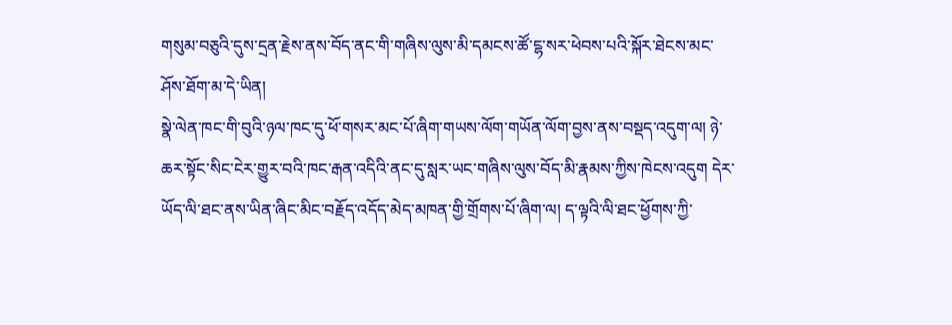གསུམ་བཅུའི་དུས་དྲན་རྗེས་ནས་བོད་ནང་གི་གཞིས་ལུས་མི་དམངས་ཚོ་ངྷ་སར་ཕེབས་པའི་སྐོར་ཐེངས་མང་ཤོས་ཐོག་མ་དེ་ཡིན།
སྣེ་ལེན་ཁང་གི་བུའི་ཉལ་ཁང་དུ་ཕོ་གསར་མང་པོ་ཞིག་གཡས་ལོག་གཡོན་ལོག་བྱས་ནས་བསྡད་འདུག་ལ། ཉེ་ཆར་སྟོང་སིང་ངེར་གྱུར་བའི་ཁང་རྒན་འདིའི་ནང་དུ་སླར་ཡང་གཞིས་ལུས་བོད་མི་རྣམས་ཀྱིས་ཁེངས་འདུག དེར་ཡོད་ལི་ཐང་ནས་ཡིན་ཞིང་མིང་བརྗོད་འདོད་མེད་མཁན་གྱི་གྲོགས་པོ་ཞིག་ལ། ད་ལྟའི་ལི་ཐང་ཕྱོགས་ཀྱི་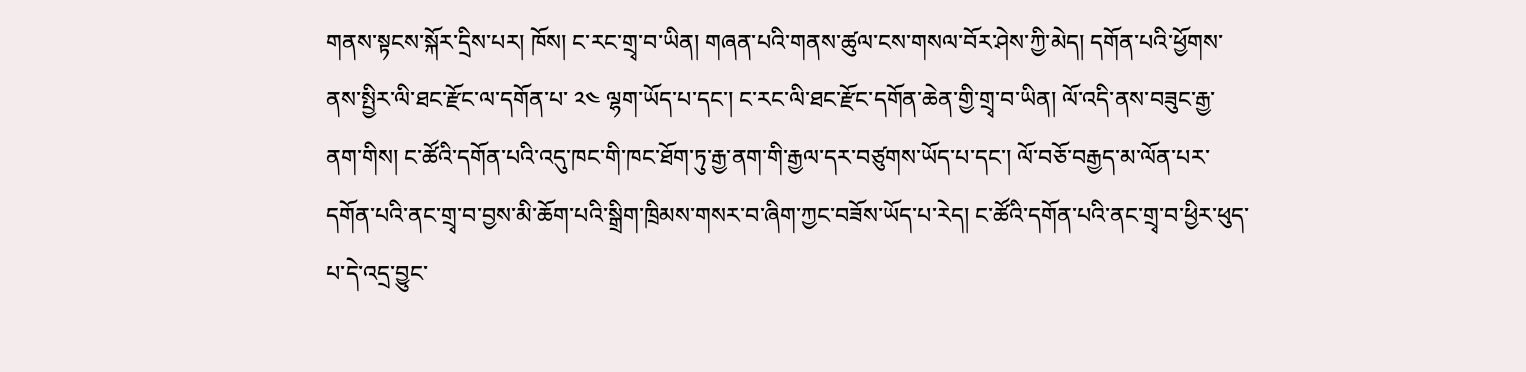གནས་སྟངས་སྐོར་དྲིས་པར། ཁོས། ང་རང་གྲྭ་བ་ཡིན། གཞན་པའི་གནས་ཚུལ་ངས་གསལ་བོར་ཤེས་ཀྱི་མེད། དགོན་པའི་ཕྱོགས་ནས་སྤྱིར་ལི་ཐང་རྫོང་ལ་དགོན་པ་ ༢༤ ལྷག་ཡོད་པ་དང་། ང་རང་ལི་ཐང་རྫོང་དགོན་ཆེན་གྱི་གྲྭ་བ་ཡིན། ལོ་འདི་ནས་བཟུང་རྒྱ་ནག་གིས། ང་ཚོའི་དགོན་པའི་འདུ་ཁང་གི་ཁང་ཐོག་ཏུ་རྒྱ་ནག་གི་རྒྱལ་དར་བཙུགས་ཡོད་པ་དང་། ལོ་བཅོ་བརྒྱད་མ་ལོན་པར་དགོན་པའི་ནང་གྲྭ་བ་བྱས་མི་ཆོག་པའི་སྒྲིག་ཁྲིམས་གསར་བ་ཞིག་ཀྱང་བཟོས་ཡོད་པ་རེད། ང་ཚོའི་དགོན་པའི་ནང་གྲྭ་བ་ཕྱིར་ཕུད་པ་དེ་འདྲ་བྱུང་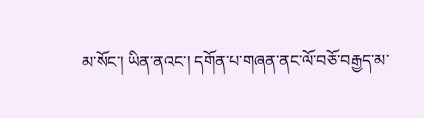མ་སོང་། ཡིན་ནའང་། དགོན་པ་གཞན་ནང་ལོ་བཅོ་བརྒྱད་མ་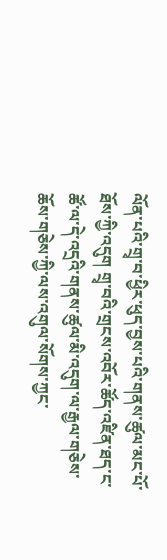ལོན་པའི་གྲྭ་བ་ཕྱིར་ཕུད་བྱས་པའི་གནས་ཚུལ་མང་པོ་ཐོས་ཀྱི་འདུག གྲྭ་བའི་གྲངས་འབོར་ཚོད་འཛིན་ཐད་ང་ཚོ་ལ་དེ་འདྲའི་གནས་ཚུལ་མི་འདུག་ལ་རྒྱལ་གཅེས་ཆོས་གཅེས་ཀྱི་ལས་འགུལ་སོགས་ཀྱང་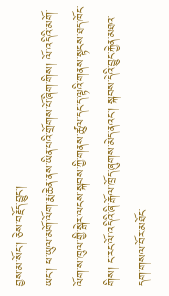བྱས་མ་སོང་། ཅེས་བརྗོད་བྱུང་།
ཡང་། ཕ་ཡུལ་མགོ་ལོག་རྨ་ཆེན་ནས་ཡིན་པའི་གྲོགས་པོ་ཞིག་གིས། ལོ་འདིའི་མགོ་ལོག་ས་ཁུལ་གྱི་སྒེར་ལངས་སྐབས་ཀྱི་གནས་ཚུལ་དང་ད་ལྟའི་གནས་སྟངས་ཐད་ཁོང་གིས། ང་རང་ལོ་འདིའི་ཞི་རྒོལ་ཁྲོད་ཞུགས་མེད་ནའང་། སྐབས་དེའི་བྱུང་རྐྱེན་མཐའ་དག་གསལ་བོར་མཐོང་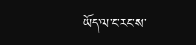ཡོད་ལ་ང་རང་ས་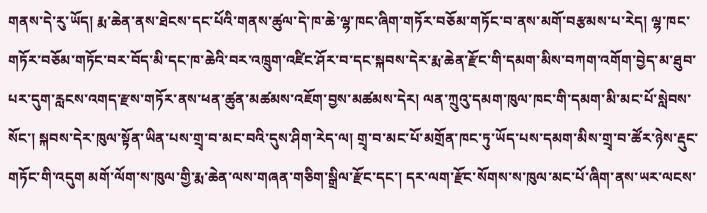གནས་དེ་རུ་ཡོད། རྨ་ཆེན་ནས་ཐེངས་དང་པོའི་གནས་ཚུལ་དེ་ཁ་ཆེ་ལྷ་ཁང་ཞིག་གཏོར་བཅོམ་གཏོང་བ་ནས་མགོ་བརྩམས་པ་རེད། ལྷ་ཁང་གཏོར་བཅོམ་གཏོང་བར་བོད་མི་དང་ཁ་ཆེའི་བར་འཁྲུག་འཛིང་ཤོར་བ་དང་སྐབས་དེར་རྨ་ཆེན་རྫོང་གི་དམག་མིས་བཀག་འགོག་བྱེད་མ་ཐུབ་པར་དུག་རླངས་འགད་རྫས་གཏོར་ནས་ཕན་ཚུན་མཚམས་འཇོག་བྱས་མཚམས་དེར། ལན་ཀྲུའུ་དམག་ཁུལ་ཁང་གི་དམག་མི་མང་པོ་སླེབས་སོང་། སྐབས་དེར་ཁུལ་སྟོན་ཡིན་པས་གྲྭ་བ་མང་བའི་དུས་ཤིག་རེད་ལ། གྲྭ་བ་མང་པོ་མགྲོན་ཁང་ཏུ་ཡོད་པས་དམག་མིས་གྲྭ་བ་ཚོར་ཉེས་རྡུང་གཏོང་གི་འདུག མགོ་ལོག་ས་ཁུལ་གྱི་རྨ་ཆེན་ལས་གཞན་གཅིག་སྒྲིལ་རྫོང་དང་། དར་ལག་རྫོང་སོགས་ས་ཁུལ་མང་པོ་ཞིག་ནས་ཡར་ལངས་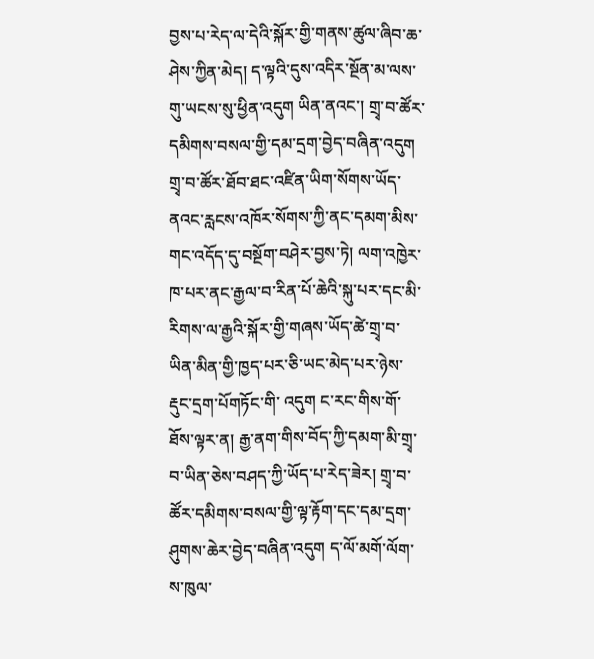བྱས་པ་རེད་ལ་དེའི་སྐོར་གྱི་གནས་ཚུལ་ཞིབ་ཆ་ཤེས་ཀྱིན་མེད། ད་ལྟའི་དུས་འདིར་སྔོན་མ་ལས་གུ་ཡངས་སུ་ཕྱིན་འདུག ཡིན་ནའང་། གྲྭ་བ་ཚོར་དམིགས་བསལ་གྱི་དམ་དྲག་བྱེད་བཞིན་འདུག གྲྭ་བ་ཚོར་ཐོབ་ཐང་འཛིན་ཡིག་སོགས་ཡོད་ནའང་རླངས་འཁོར་སོགས་ཀྱི་ནང་དམག་མིས་གང་འདོད་དུ་བསྔོག་བཤེར་བྱས་ཏེ། ལག་འཁྱེར་ཁ་པར་ནང་རྒྱལ་བ་རིན་པོ་ཆེའི་སྐུ་པར་དང་མི་རིགས་ལ་རྒྱའི་སྐོར་གྱི་གཞས་ཡོད་ཚེ་གྲྭ་བ་ཡིན་མིན་གྱི་ཁྱད་པར་ཅི་ཡང་མེད་པར་ཉེས་རྡུང་དྲག་པོགཏོང་གི་ འདུག ང་རང་གིས་གོ་ཐོས་ལྟར་ན། རྒྱ་ནག་གིས་བོད་ཀྱི་དམག་མི་གྲྭ་བ་ཡིན་ཅེས་བཤད་ཀྱི་ཡོད་པ་རེད་ཟེར། གྲྭ་བ་ཚོར་དམིགས་བསལ་གྱི་ལྟ་རྟོག་དང་དམ་དྲག་ཤུགས་ཆེར་བྱེད་བཞིན་འདུག ད་ལོ་མགོ་ལོག་ས་ཁུལ་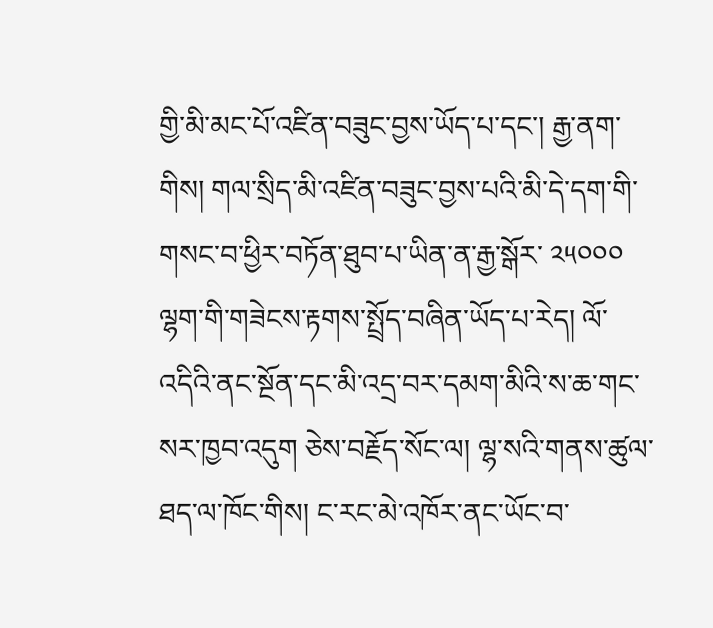གྱི་མི་མང་པོ་འཛིན་བཟུང་བྱས་ཡོད་པ་དང་། རྒྱ་ནག་གིས། གལ་སྲིད་མི་འཛིན་བཟུང་བྱས་པའི་མི་དེ་དག་གི་གསང་བ་ཕྱིར་བཏོན་ཐུབ་པ་ཡིན་ན་རྒྱ་སྒོར་ ༢༥༠༠༠ ལྷག་གི་གཟེངས་རྟགས་སྤྲོད་བཞིན་ཡོད་པ་རེད། ལོ་འདིའི་ནང་སྔོན་དང་མི་འདྲ་བར་དམག་མིའི་ས་ཆ་གང་སར་ཁྱབ་འདུག ཅེས་བརྗོད་སོང་ལ། ལྷ་སའི་གནས་ཚུལ་ཐད་ལ་ཁོང་གིས། ང་རང་མེ་འཁོར་ནང་ཡོང་བ་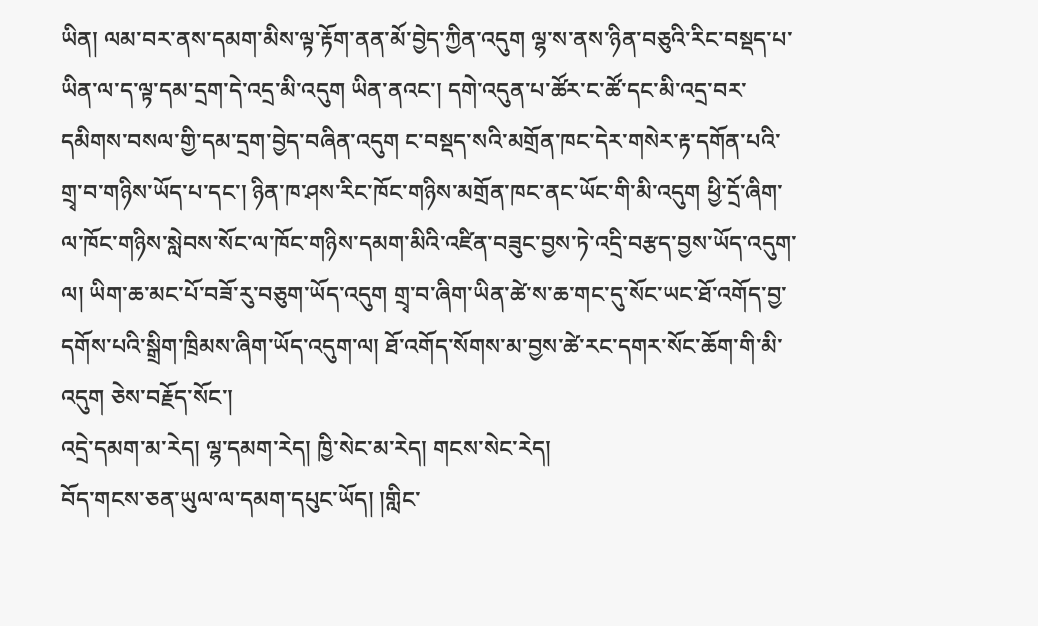ཡིན། ལམ་བར་ནས་དམག་མིས་ལྟ་རྟོག་ནན་མོ་བྱེད་ཀྱིན་འདུག ལྷ་ས་ནས་ཉིན་བཅུའི་རིང་བསྡད་པ་ཡིན་ལ་ད་ལྟ་དམ་དྲག་དེ་འདྲ་མི་འདུག ཡིན་ནའང་། དགེ་འདུན་པ་ཚོར་ང་ཚོ་དང་མི་འདྲ་བར་དམིགས་བསལ་གྱི་དམ་དྲག་བྱེད་བཞིན་འདུག ང་བསྡད་སའི་མགྲོན་ཁང་དེར་གསེར་རྟ་དགོན་པའི་གྲྭ་བ་གཉིས་ཡོད་པ་དང་། ཉིན་ཁ་ཤས་རིང་ཁོང་གཉིས་མགྲོན་ཁང་ནང་ཡོང་གི་མི་འདུག ཕྱི་དྲོ་ཞིག་ལ་ཁོང་གཉིས་སླེབས་སོང་ལ་ཁོང་གཉིས་དམག་མིའི་འཛིན་བཟུང་བྱས་ཏེ་འདྲི་བརྩད་བྱས་ཡོད་འདུག་ལ། ཡིག་ཆ་མང་པོ་བཟོ་རུ་བཅུག་ཡོད་འདུག གྲྭ་བ་ཞིག་ཡིན་ཚེ་ས་ཆ་གང་དུ་སོང་ཡང་ཐོ་འགོད་བྱ་དགོས་པའི་སྒྲིག་ཁྲིམས་ཞིག་ཡོད་འདུག་ལ། ཐོ་འགོད་སོགས་མ་བྱས་ཚེ་རང་དགར་སོང་ཆོག་གི་མི་འདུག ཅེས་བརྗོད་སོང་།
འདྲེ་དམག་མ་རེད། ལྷ་དམག་རེད། ཁྱི་སེང་མ་རེད། གངས་སེང་རེད།
བོད་གངས་ཅན་ཡུལ་ལ་དམག་དཔུང་ཡོད། །གླིང་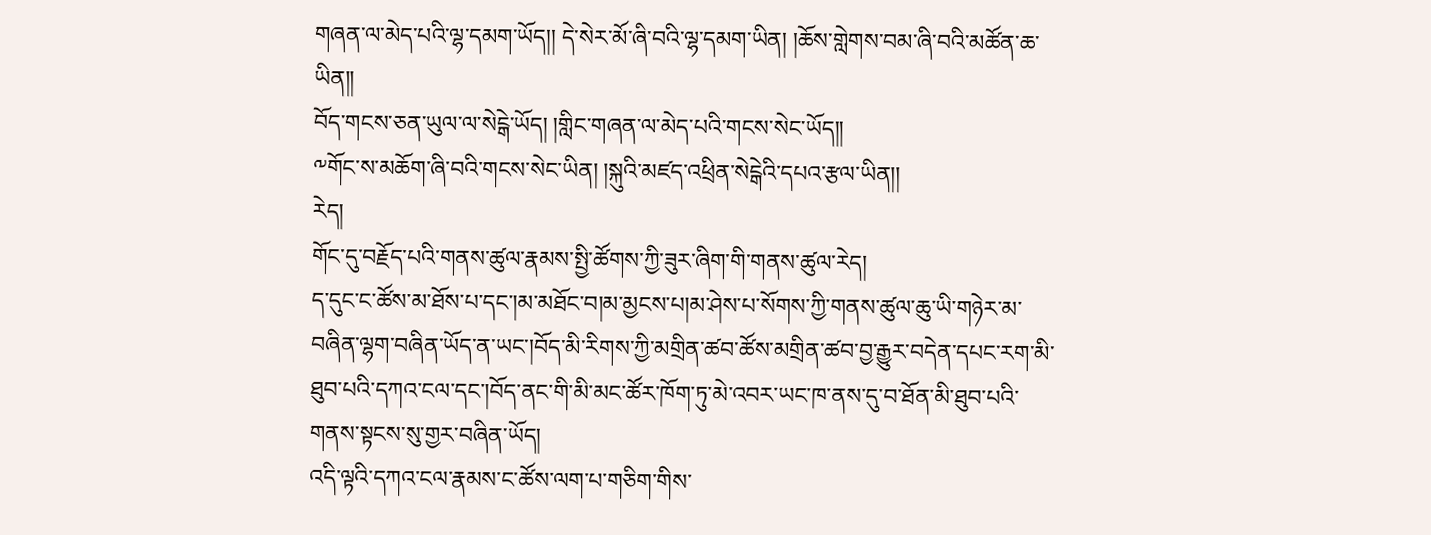གཞན་ལ་མེད་པའི་ལྷ་དམག་ཡོད།། དེ་སེར་མོ་ཞི་བའི་ལྷ་དམག་ཡིན། །ཆོས་གླེགས་བམ་ཞི་བའི་མཚོན་ཆ་ཡིན༎
བོད་གངས་ཅན་ཡུལ་ལ་སེངྒེ་ཡོད། །གླིང་གཞན་ལ་མེད་པའི་གངས་སེང་ཡོད༎
༸གོང་ས་མཆོག་ཞི་བའི་གངས་སེང་ཡིན། །སྐུའི་མཛད་འཕྲིན་སེངྒེའི་དཔའ་རྩལ་ཡིན།།
རེད།
གོང་དུ་བརྗོད་པའི་གནས་ཚུལ་རྣམས་སྤྱི་ཚོགས་ཀྱི་ཟུར་ཞིག་གི་གནས་ཚུལ་རེད།
ད་དུང་ང་ཚོས་མ་ཐོས་པ་དང་།མ་མཐོང་བ།མ་མྱངས་པ།མ་ཤེས་པ་སོགས་ཀྱི་གནས་ཚུལ་ཆུ་ཡི་གཉེར་མ་བཞིན་ལྷག་བཞིན་ཡོད་ན་ཡང་།བོད་མི་རིགས་ཀྱི་མགྲིན་ཚབ་ཚོས་མགྲིན་ཚབ་བྱ་རྒྱུར་བདེན་དཔང་རག་མི་ཐུབ་པའི་དཀའ་ངལ་དང་།བོད་ནང་གི་མི་མང་ཚོར་ཁོག་ཏུ་མེ་འབར་ཡང་ཁ་ནས་དུ་བ་ཐོན་མི་ཐུབ་པའི་གནས་སྟངས་སུ་གྱར་བཞིན་ཡོད།
འདི་ལྟའི་དཀའ་ངལ་རྣམས་ང་ཚོས་ལག་པ་གཅིག་གིས་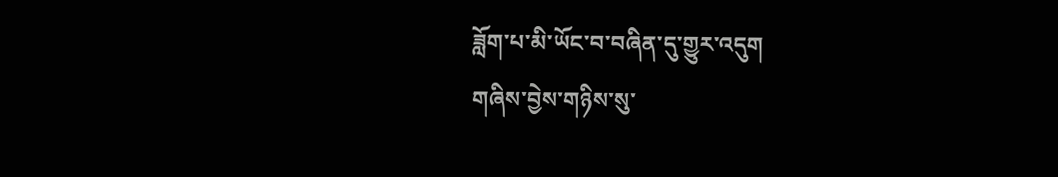ཟློག་པ་མི་ཡོང་བ་བཞིན་དུ་གྱུར་འདུག
གཞིས་བྱེས་གཉིས་སུ་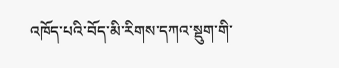འཁོད་པའི་བོད་མི་རིགས་དཀའ་སྡུག་གི་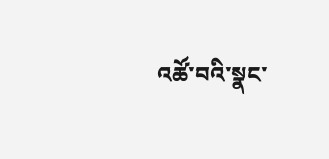འཚོ་བའི་སྣང་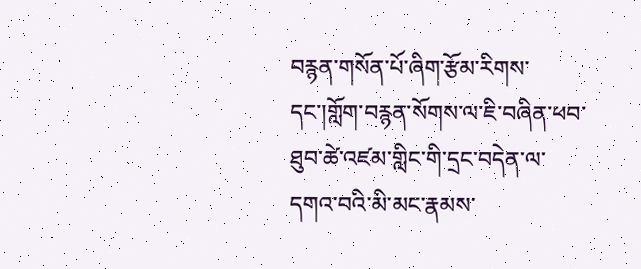བརྙན་གསོན་པོ་ཞིག་རྩོམ་རིགས་དང་།གློག་བརྙན་སོགས་ལ་ཇི་བཞིན་ཕབ་ཐུབ་ཚེ་འཛམ་གླིང་གི་དྲང་བདེན་ལ་དགའ་བའི་མི་མང་རྣམས་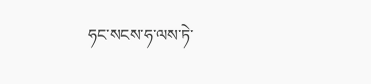ཧང་སངས་ཧ་ལས་ཏེ་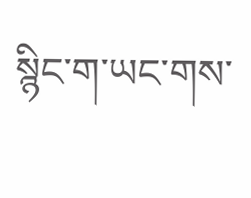སྙིང་ག་ཡང་གས་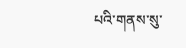པའི་གནས་སུ་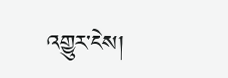འགྱུར་ངེས།